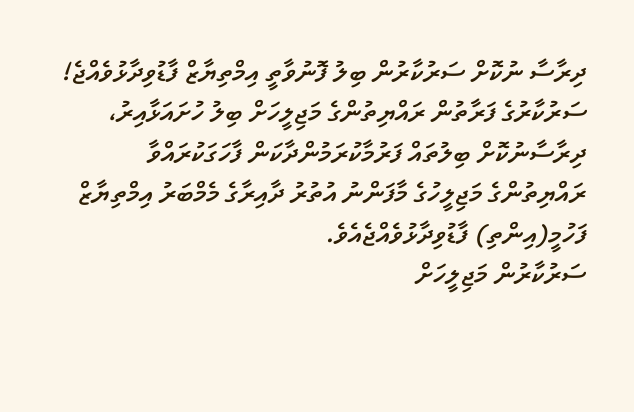ދިރާސާ ނުކޮށް ސަރުކާރުން ބިލު ފޮނުވާތީ އިމްތިޔާޒް ފާޑުވިދާޅުވެއްޖެ!
ސަރުކާރުގެ ފަރާތުން ރައްޔިތުންގެ މަޖިލީހަށް ބިލު ހުށައަޅާއިރު، ދިރާސާނުކޮށް ބިލުތައް ފަރުމާކުރަމުންދާކަން ފާހަގަކުރައްވާ ރައްޔިތުންގެ މަޖިލީހުގެ މާފަންނު އުތުރު ދާއިރާގެ މެމްބަރު އިމްތިޔާޒް ފަހުމީ(އިންތި) ފާޑުވިދާޅުވެއްޖެއެވެ.
ސަރުކާރުން މަޖިލީހަށް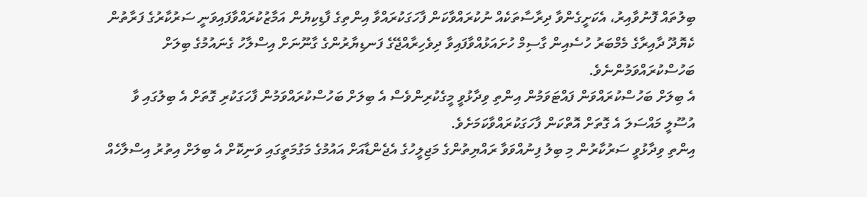ބިލުތައް ފޮނުވާއިރު، އެކަށީގެންވާ ދިރާސާތަކެއް ނުކުރައްވާކަން ފާހަގަކުރައްވާ އިންތިގެ ފާޑިކިޔުން އަމާޒުކުރައްވާފައިވަނީ ސަރުކާރުގެ ފަރާތުން ކެޔޮދޫ ދާއިރާގެ މެމްބަރު ހުސެއިން ގާސިމް ހުށައަޅުއްވާފައިވާ ދިވެހިރާއްޖޭގެ ފަނޑިޔާރުންގެ ގާނޫނަށް އިސްލާހު ގެނައުމުގެ ބިލަށް ބަހުސްކުރައްވަމުންނެވެ.
އެ ބިލަށް ބަހުސްކުރައްވަން ފައްޓަވަމުން އިންތި ވިދާޅުވީ މީގެކުރިންވެސް އެ ބިލަށް ބަހުސްކުރައްވަމުން ފާހަގަކުރި ގޮތަށް އެ ބިލުގައި ވާ އުސޫލީ މައްސަލަ އެ ގޮތަށް އޮތްކަން ފާހަގަކުރައްވާކަމަށެވެ.
އިންތި ވިދާޅުވީ ސަރުކާރުން މި ބިލު ފިނުއްވަވާ ރައްޔިތުންގެ މަޖިލީހުގެ އެޖެންޑާއަށް އައުމުގެ މަގުމަތީގައި ވަނިކޮށް އެ ބިލަށް އިތުރު އިސްލާހެއް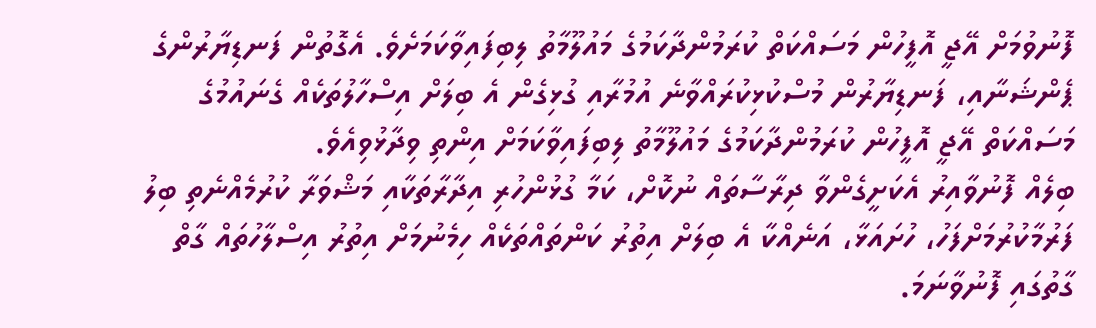ފޮނުވުމަށް އޭޖީ އޮފީހުން މަސައްކަތް ކުރަމުންދާކަމުގެ މައުލޫމާތު ލިބިފައިވާކަމަށެވެ. އެގޮތުން ފަނޑިޔާރުންގެ ޕެންޝަނާއި، ފަނޑިޔާރުން މުސްކުޅިކުރައްވާނެ އުމުރާއި ގުޅިގެން އެ ބިލަށް އިސްހާލުތަކެއް ގެނައުމުގެ މަސައްކަތް އޭޖީ އޮފީހުން ކުރަމުންދާކަމުގެ މައުލޫމާތު ލިބިފައިވާކަމަށް އިންތި ވިދާޅުވިއެވެ.
ބިލެއް ފޮނުވާއިރު އެކަށީގެންވާ ދިރާސާތައް ނުކޮށް، ކަމާ ގުޅުންހުރި އިދާރާތަކާއި މަޝްވަރާ ކުރުމެއްނެތި ބިލު ފަރުމާކުރުމަށްފަހު، ހުށައަޅާ، އަނެއްކާ އެ ބިލަށް އިތުރު ކަންތައްތަކެއް ހިމެނުމަށް އިތުރު އިސްލާހުތައް ގާތް ގާތުގައި ފޮނުވާނަމަ.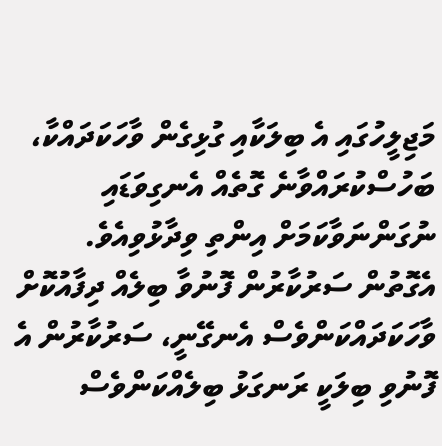މަޖިލީހުގައި އެ ބިލަކާއި ގުޅިގެން ވާހަކަދައްކާ، ބަހުސްކުރައްވާނެ ގޮތެއް އެނގިވަޑައި ނުގަންނަވާކަމަށް އިންތި ވިދާޅުވިއެވެ.
އެގޮތުން ސަރުކާރުން ފޮނުވާ ބިލެއް ދިފާއުކޮށް ވާހަކަދައްކަންވެސް އެނގޭނީ، ސަރުކާރުން އެ ފޮނުވި ބިލަކީ ރަނގަޅު ބިލެއްކަންވެސް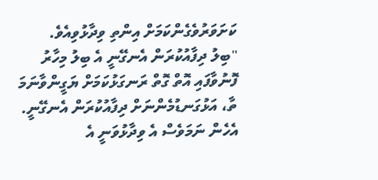ކަށަވަރުވެގެންކަމަށް އިންތި ވިދާޅުވިއެވެ.
"ބިލު ދިފާއުކުރަން އެނގޭނީ އެ ބިލު މިހާރު ފޮނުވާފައި އޮތް ގޮތް ރަނގަޅުކަމަށް ޔަގީންވާނަމަ ތާ، އަޅުގަނޑުމެންނަށް ދިފާއުކުރަން އެނގޭނީ. އެހެން ނަމަވެސް އެ ވިދާޅުވަނީ އެ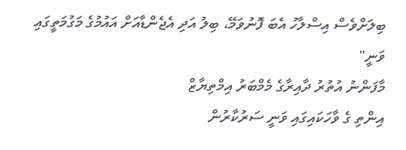ބިލަށްވެސް އިސްލާހު އެބަ ފޮނުވަމޭ، ބިލު އަދި އެޖެންޑާއަށް އައުމުގެ މަގުމަތީގައި ވަނީ"
މާފަންނު އުތުރު ދާއިރާގެ މެމްބަރު އިމްތިޔާޒް
އިންތި ގެ ވާހަކައިގައި ވަނީ ސަރުކާރުން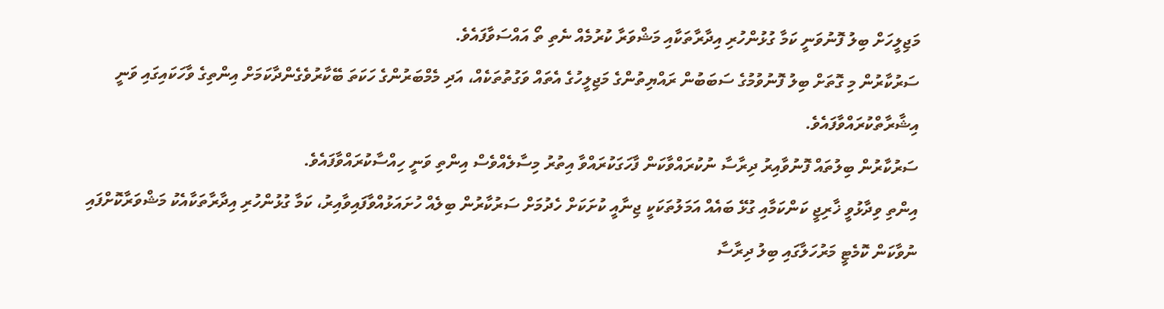މަޖިލީހަށް ބިލު ފޮނުވަނީ ކަމާ ގުޅުންހުރި އިދާރާތަކާއި މަޝްވަރާ ކުރުމެއް ނެތި ތޯ އައްސަވާފައެވެ.
ސަރުކާރުން މި ގޮތަށް ބިލު ފޮނުވުމުގެ ސަބަބުން ރައްޔިތުންގެ މަޖިލީހުގެ އެތައް ވަގުތުތަކެއް، އަދި މެމްބަރުންގެ ހަކަތަ ބޭކާރުވެގެންދާކަމަށް އިންތިގެ ވާހަކައިގައި ވަނީ އިޝާރާތްކުރައްވާފައެވެ.
ސަރުކާރުން ބިލުތައް ފޮނުވާއިރު ދިރާސާ ނުކުރައްވާކަން ފާހަގަކުރައްވާ އިތުރު މިސާލެއްވެސް އިންތި ވަނީ ހިއްސާކުރައްވާފައެވެ.
އިންތި ވިދާޅުވީ ޚާރިޖީ ކަންކަމާއި ގުޅޭ ބައެއް އަމަލުތަކަކީ ޖިނާއީ ކުށަކަށް ހެދުމަށް ސަރުކާރުން ބިލެއް ހުށައަޅުއްވާފައިވާއިރު، ކަމާ ގުޅުންހުރި އިދާރާތަކާއެކު މަޝްވަރާކޮށްފައި ނުވާކަން ކޮމެޓީ މަރުހަލާގައި ބިލު ދިރާސާ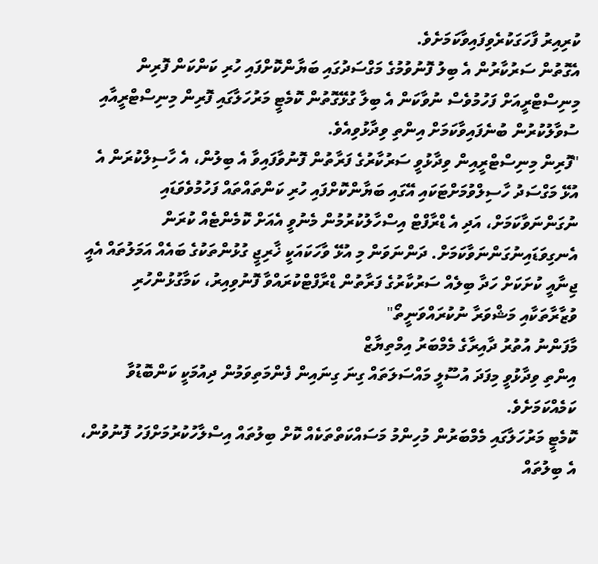ކުރިއިރު ފާހަގަކުރެވިފައިވާކަމަށެވެ.
އެގޮތުން ސަރުކާރުން އެ ބިލު ފޮނުވުމުގެ މަގްސަދުގައި ބަޔާންކޮށްފައި ހުރި ކަންކަން ފޮރިން މިނިސްޓްރީއަށް ފަހުމުވެސް ނުވާކަން އެ ބިލާ ގުޅޭގޮތުން ކޮމެޓީ މަރުހަލާގައި ފޮރިން މިނިސްޓްރީއާއި ސުވާލުކުރުން ބުނެފައިވާކަމަށް އިންތި ވިދާޅުވިއެވެ.
"ފޮރިން މިނިސްޓްރީއިން ވިދާޅުވީ ސަރުކާރުގެ ފަރާތުން ފޮނުވާފައިވާ އެ ބިލުން، އެ ހާސިލްކުރަން އެ އުޅޭ މަގްސަދު ހާސިލްވުމަށްޓަކައި އޭގައި ބަޔާންކޮށްފައި ހުރި ކަންތައްތައް ފަހުމުވެވަޑައި ނުގަންނަވާކަމަށް، އަދި އެ ޑްރާފްޓް އިސްހާލުކުރުމުން މެނުވީ އެއަށް ކޮމެންޓެއް ކުރަން އެނގިވަޑައިނުގަންނަވާކަމަށް. ދަންނަވަން މި އުޅޭ ވާހަކައަކީ ޚާރިޖީ ގުޅުންތަކުގެ ބައެއް އަމަލުތައް އެއީ ޖިނާއީ ކުށަކަށް ހަދާ ބިލެއް ސަރުކާރުގެ ފަރާތުން ޑްރާފްޓްކުރައްވާ ފޮނުވިއިރު، ކަމާގުޅުންހުރި ވުޒާރާތަކާއި މަޝްވަރާ ނުކުރައްވަނީތޯ"
މާފަންނު އުތުރު ދާއިރާގެ މެމްބަރު އިމްތިޔާޒް
އިންތި ވިދާޅުވީ މިފަދަ އުސޫލީ މައްސަލަތައް ގިނަ ގިނައިން ފެންމަތިވަމުން ދިއުމަކީ ކަންބޮޑުވާ ކަމެއްކަމަށެވެ.
ކޮމެޓީ މަރުހަލާގައި މެމްބަރުން މުހިންމު މަސައްކަތްތަކެއް ކޮށް ބިލުތައް އިސްލާހުކުރުމަށްފަހު ފޮނުވުން، އެ ބިލުތައް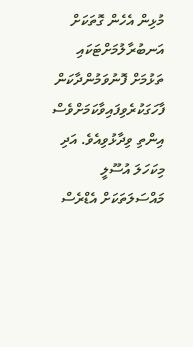މުޅިން އެހެން ގޮތަކަށް އަނބުރާލުމަށްޓަކައި ތަޅުމަށް ފޮނުވަމުންދާކަން ފާހަގަކުރެވިފައިވާކަމަށްވެސް އިންތި ވިދާޅުވިއެވެ. އަދި މިކަހަލަ އުސޫލީ މައްސަލަތަކަށް އެޑްރެސް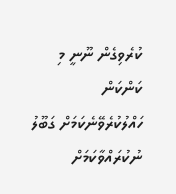ކުރެވިގެން ނޫނީ މި ކަންކަން ހައްލުކުރެވޭނެކަމަށް ގަބޫލު ނުކުރައްވާކަމަށް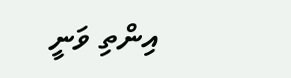އިންތި ވަނީ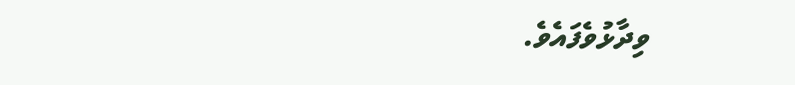ވިދާޅުވެފައެވެ.